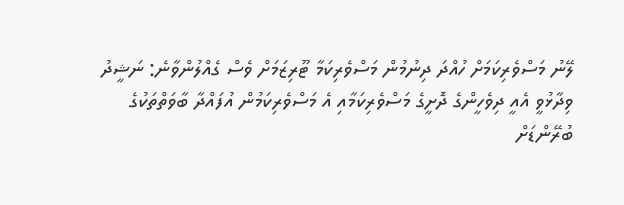ލޭނު މަސްވެރިކަމަށް ހުއްދަ ދިނުމުން މަސްވެރިކަމާ ޓޫރިޒަމަށް ވެސް ގެއްލުންވާނެ: ނަޝީދު
ވިދާޅުވީ އެއީ ދިވެހީންގެ ދޮށީގެ މަސްވެރިކަމާއި އެ މަސްވެރިކަމުން އުފައްދާ ބާވަތްތަކުގެ ބުރޭންޑަށް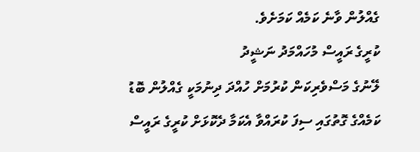ގެއްލުން ވާނެ ކަމެއް ކަމަށެވެ.
ކުރީގެ ރައީސް މުހައްމަދު ނަޝީދު
ލޭނުގެ މަސްވެރިކަން ކުރުމަށް ހުއްދަ ދިނުމަކީ ގެއްލުން ބޮޑު ކަމެއްގެ ގޮތުގައި ސިފަ ކުރައްވާ އެކަމާ ދެކޮޅަށް ކުރީގެ ރައީސް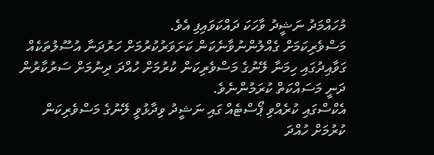މުހައްމަދު ނަޝީދު ވާހަކަ ދައްކަވައިފި އެވެ.
މަސްވެރިކަމަށް ގެއްލުންނުވާނެކަން ކަށަވަރުކުރުމަށް ހަރުދަނާ އުސޫލުތަކެއް ގަވާއިދުގައި ހިމަނާ ލޭނުގެ މަސްވެރިކަން ކުރުމަށް ހުއްދަ ދިނުމަށް ސަރުކާރުން ދަނީ މަސައްކަތް ކުރަމުންނެވެ.
އެކްސްގައި ކުރެއްވި ޕޯސްޓެއް ގައި ނަޝީދު ވިދާޅުވީ ލޭނުގެ މަސްވެރިކަން ކުރުމަށް ހުއްދަ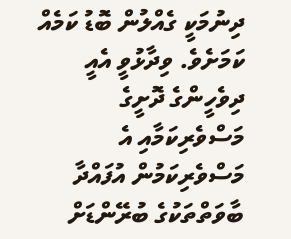ދިނުމަކީ ގެއްލުން ބޮޑު ކަމެއް ކަމަށެވެ. ވިދާޅުވީ އެއީ ދިވެހީންގެ ދޮށީގެ މަސްވެރިކަމާއި އެ މަސްވެރިކަމުން އުފައްދާ ބާވަތްތަކުގެ ބުރޭންޑަށް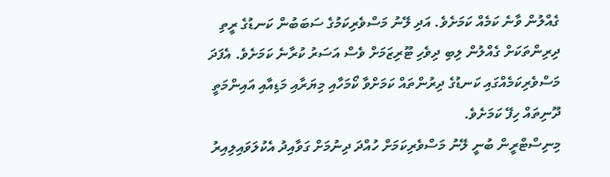ގެއްލުން ވާނެ ކަމެއް ކަމަށެވެ. އަދި ލޭނު މަސްވެރިކަމުގެ ސަބަބުން ކަނޑުގެ ރީތި ދިރިންތަކަށް ގެއްލުން ލިބި ދިވެހި ޓޫރިޒަމަށް ވެސް އަސަރު ކުރާނެ ކަމަށެވެ. އެފަދަ މަސްވެރިކަމެއްގައި ކަނޑުގެ ދިރުންތައް ކަމަށްވާ ކޯމަހާއި މިޔަރާއި މަޑިއާއި އައިންމަތީ ދޫނިތައް ހިފޭ ކަމަށެވެ.
މިނިސްޓްރީން ބުނީ ލޭނު މަސްވެރިކަމަށް ހުއްދަ ދިނުމަށް ގަވާއިދު އެކުލަވައިލިއިރު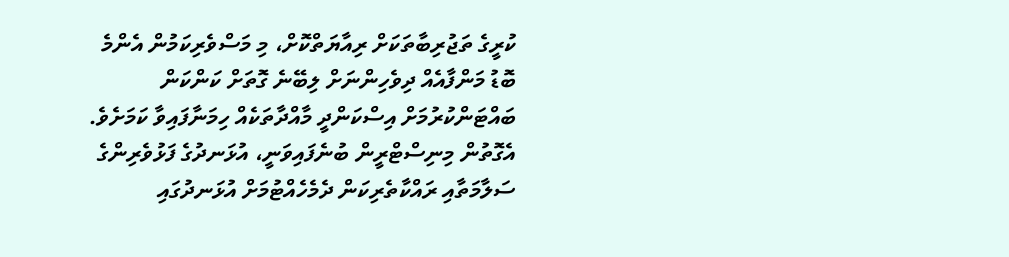ކުރީގެ ތަޖުރިބާތަކަށް ރިއާޔަތްކޮށް، މި މަސްވެރިކަމުން އެންމެ ބޮޑު މަންފާއެއް ދިވެހިންނަށް ލިބޭނެ ގޮތަށް ކަންކަން ބައްޓަންކުރުމަށް އިސްކަންދީ މާއްދާތަކެއް ހިމަނާފައިވާ ކަމަށެވެ. އެގޮތުން މިނިސްޓްރީން ބުނެފައިވަނީ، އުޅަނދުގެ ފަޅުވެރިންގެ ސަލާމަތާއި ރައްކާތެރިކަން ދެމެހެއްޓުމަށް އުޅަނދުގައި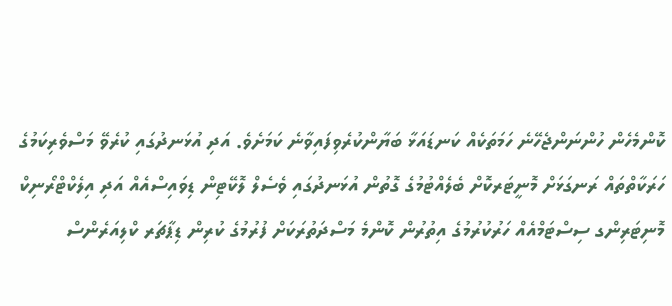ކޮންމެހެން ހުންނަންޖެހޭނެ ހަމަތަކެއް ކަނޑައަޅާ ބަޔާންކުރެވިފައިވާނެ ކަމަށެވެ. އަދި އުޅަނދުގައި ކުރެވޭ މަސްވެރިކަމުގެ ހަރަކާތްތައް ރަނގަޅަށް މޮނީޓަރކޮށް ބެލެއްޓުމުގެ ގޮތުން އުޅަނދުގައި ވެސެލް ލޮކޭޓިން ޑިވައިސްއެއް އަދި އިލެކްޓްރޯނިކް މޮނިޓަރިންގ ސިސްޓަމްއެއް ހަރުކުރުމުގެ އިތުރުން ކޮންމެ މަސްދަތުރަކަށް ފުރުމުގެ ކުރިން ޑިޕާޗަރ ކްލިއަރެންސް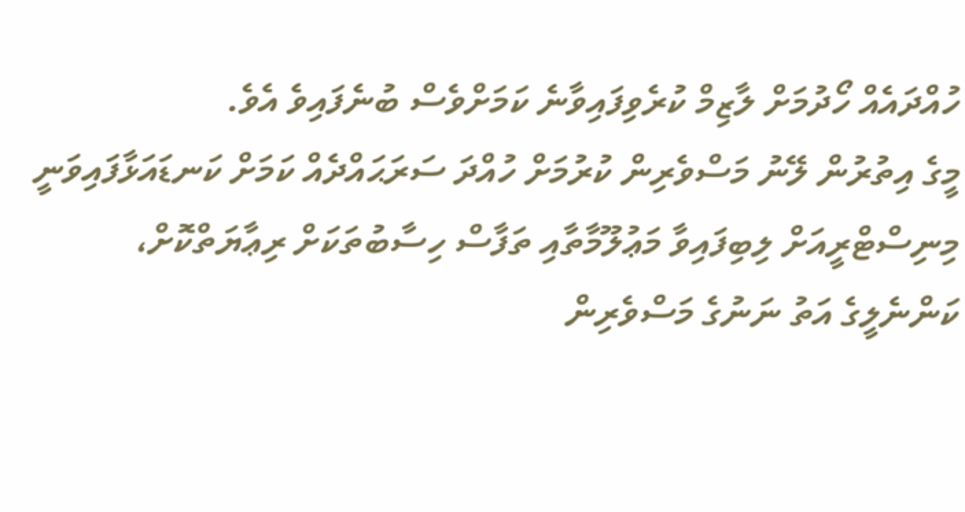ހުއްދައެއް ހޯދުމަށް ލާޒިމް ކުރެވިފައިވާނެ ކަމަށްވެސް ބުނެފައިވެ އެވެ.
މީގެ އިތުރުން ލޭނު މަސްވެރިން ކުރުމަށް ހުއްދަ ސަރަޙައްދެއް ކަމަށް ކަނޑައަޅާފައިވަނީ މިނިސްޓްރީއަށް ލިބިފައިވާ މަޢުލޫމާތާއި ތަފާސް ހިސާބުތަކަށް ރިޢާޔަތްކޮށް، ކަންނެލީގެ އަތު ނަނުގެ މަސްވެރިން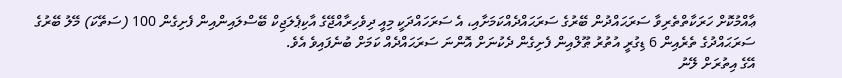ޢާއްމުކޮށް ހަރަކާތްތެރިވާ ސަރަޙައްދުން ބޭރުގެ ސަރަޙައްދެއްކަމަށާއި، އެ ސަރަހައްދަކީ މިއީ ދިވެހިރާއްޖޭގެ އާކިޕެލަޖިކް ބޭސްލައިންއިން ފެށިގެން 100 (ސަތޭކަ) މޭލު ބޭރުގެ ސަރަޙައްދުގެ ތެރެއިން 6 ޑިގުރީ އުތުރު ޠޫލްއިން ފެށިގެން ދެކުނަށް އޮންނަ ސަރަޙައްދެއް ކަމަށް ބުނެފައިވެ އެވެ.
އޭގެ އިތުރަށް ލޭނު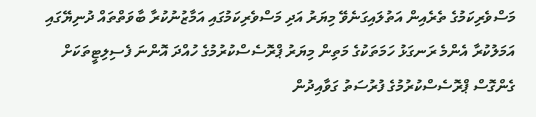މަސްވެރިކަމުގެ ތެރެއިން އަތުލައިގަނެވޭ މިޔަރު އަދި މަސްވެރިކަމުގައި އަމާޒުނުކުރާ ބާވަތްތައް ދުނިޔޭގައި އަމަލުކުރާ އެންމެ ރަނގަޅު ހަމަތަކުގެ މަތިން މިޔަރު ޕްރޮސެސްކުރުމުގެ ހުއްދަ އޮންނަ ފެސިލިޓީތަކަށް ގެންގޮސް ޕްރޮސެސްކުރުމުގެ ފުރުސަތު ގަވާއިދުން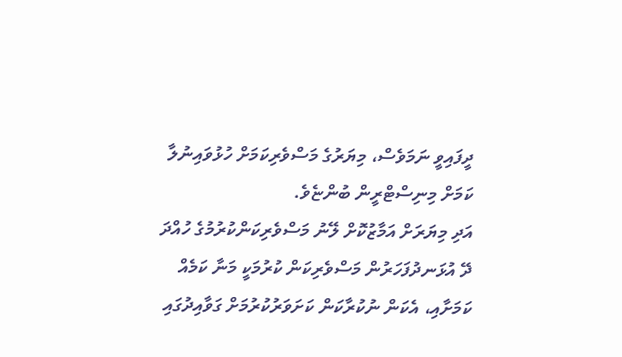ދީފައިވީ ނަމަވެސް، މިޔަރުގެ މަސްވެރިކަމަށް ހުޅުވައިނުލާ ކަމަށް މިނިސްޓްރީން ބުންޏެވެ.
އަދި މިޔަރަށް އަމާޒުކޮށް ލޭނު މަސްވެރިކަންކުރުމުގެ ހުއްދަ ދޭ އުޅަނދުފަހަރުން މަސްވެރިކަން ކުރުމަކީ މަނާ ކަމެއް ކަމަށާއި، އެކަން ނުކުރާކަން ކަށަވަރުކުރުމަށް ގަވާއިދުގައި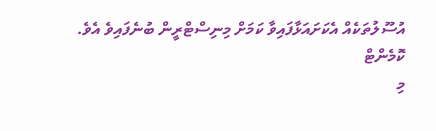އުސޫލުތަކެއް އެކަށައަޅާފައިވާ ކަމަށް މިނިސްޓްރީން ބުނެފައިވެ އެވެ.
ކޮމެންޓް
މި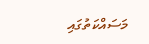މަސައްކަތުގައި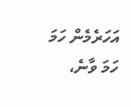އަހަރެމެން ހަމަ ހަމަ ވާނެ،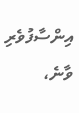އިންސާފުވެރި ވާނެ،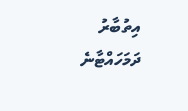އިތުބާރު ދަމަހައްޓާނެ